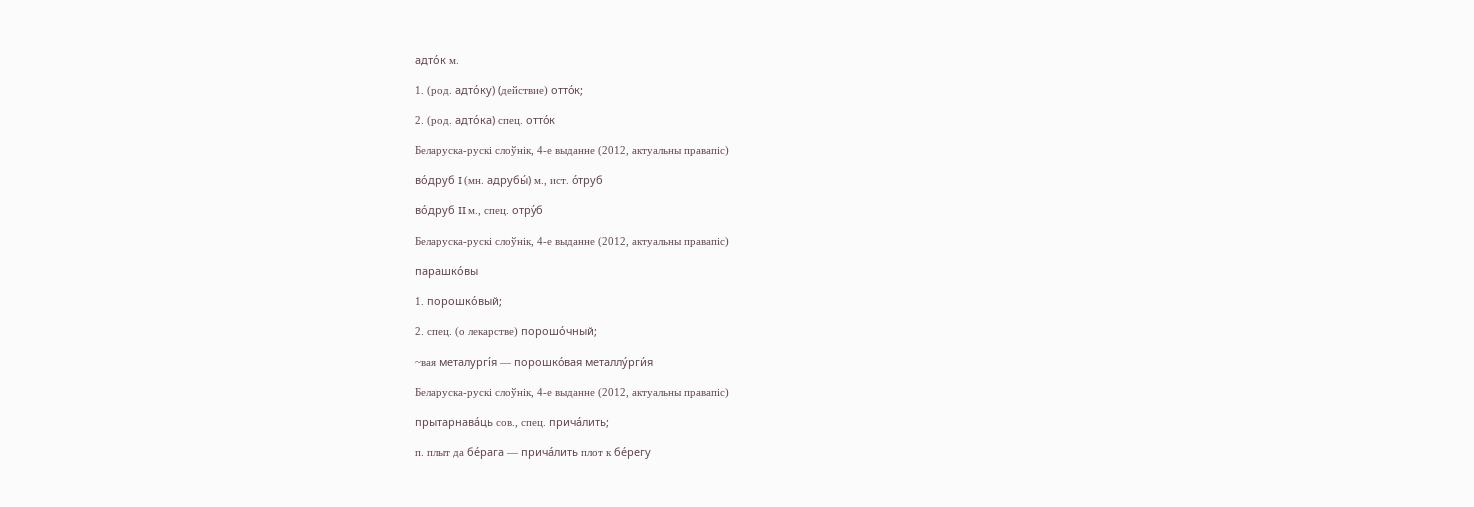адто́к м.

1. (род. адто́ку) (действие) отто́к;

2. (род. адто́ка) спец. отто́к

Беларуска-рускі слоўнік, 4-е выданне (2012, актуальны правапіс)

во́друб I (мн. адрубы́) м., ист. о́труб

во́друб II м., спец. отру́б

Беларуска-рускі слоўнік, 4-е выданне (2012, актуальны правапіс)

парашко́вы

1. порошко́вый;

2. спец. (о лекарстве) порошо́чный;

~вая металургі́я — порошко́вая металлу́рги́я

Беларуска-рускі слоўнік, 4-е выданне (2012, актуальны правапіс)

прытарнава́ць сов., спец. прича́лить;

п. плыт да бе́рага — прича́лить плот к бе́регу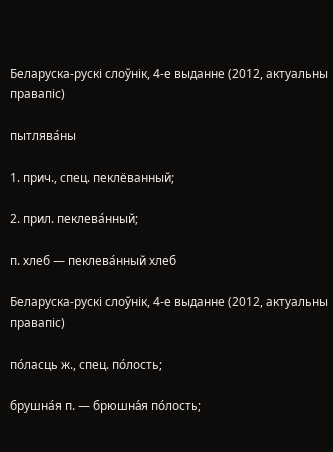Беларуска-рускі слоўнік, 4-е выданне (2012, актуальны правапіс)

пытлява́ны

1. прич., спец. пеклёванный;

2. прил. пеклева́нный;

п. хлеб — пеклева́нный хлеб

Беларуска-рускі слоўнік, 4-е выданне (2012, актуальны правапіс)

по́ласць ж., спец. по́лость;

брушна́я п. — брюшна́я по́лость;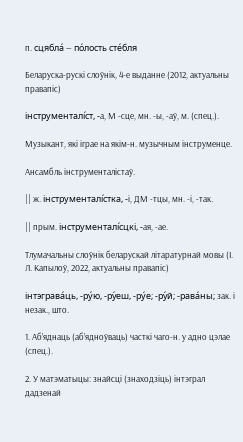п. сцябла́ — по́лость сте́бля

Беларуска-рускі слоўнік, 4-е выданне (2012, актуальны правапіс)

інструменталі́ст, -а, М -сце, мн. -ы, -аў, м. (спец.).

Музыкант, які іграе на якім-н. музычным інструменце.

Ансамбль інструменталістаў.

|| ж. інструменталі́стка, -і, ДМ -тцы, мн. -і, -так.

|| прым. інструменталі́сцкі, -ая, -ае.

Тлумачальны слоўнік беларускай літаратурнай мовы (І. Л. Капылоў, 2022, актуальны правапіс)

інтэграва́ць, -ру́ю, -ру́еш, -ру́е; -ру́й; -рава́ны; зак. і незак., што.

1. Аб’яднаць (аб’ядноўваць) часткі чаго-н. у адно цэлае (спец.).

2. У матэматыцы: знайсці (знаходзіць) інтэграл дадзенай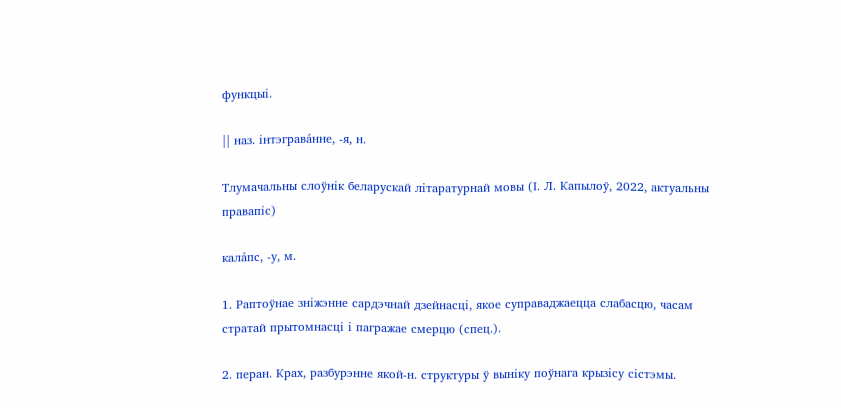функцыі.

|| наз. інтэграва́нне, -я, н.

Тлумачальны слоўнік беларускай літаратурнай мовы (І. Л. Капылоў, 2022, актуальны правапіс)

кала́пс, -у, м.

1. Раптоўнае зніжэнне сардэчнай дзейнасці, якое суправаджаецца слабасцю, часам стратай прытомнасці і пагражае смерцю (спец.).

2. перан. Крах, разбурэнне якой-н. структуры ў выніку поўнага крызісу сістэмы.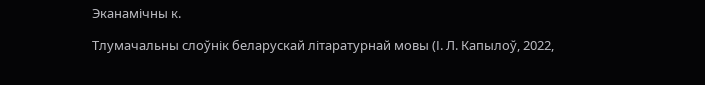Эканамічны к.

Тлумачальны слоўнік беларускай літаратурнай мовы (І. Л. Капылоў, 2022,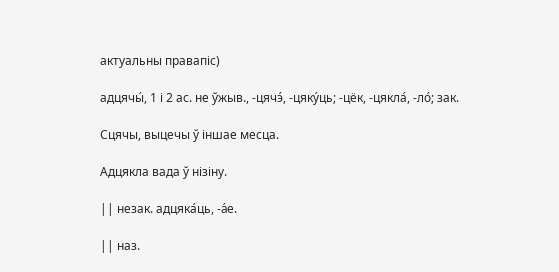актуальны правапіс)

адцячы́, 1 і 2 ас. не ўжыв., -цячэ́, -цяку́ць; -цёк, -цякла́, -ло́; зак.

Сцячы, выцечы ў іншае месца.

Адцякла вада ў нізіну.

|| незак. адцяка́ць, -а́е.

|| наз.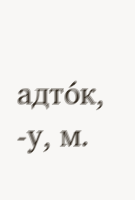адто́к, -у, м.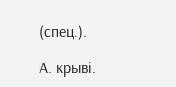(спец.).

А. крыві.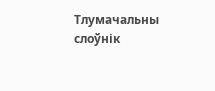Тлумачальны слоўнік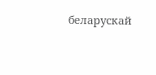беларускай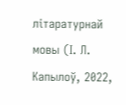літаратурнай мовы (І. Л. Капылоў, 2022,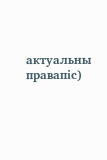актуальны правапіс)